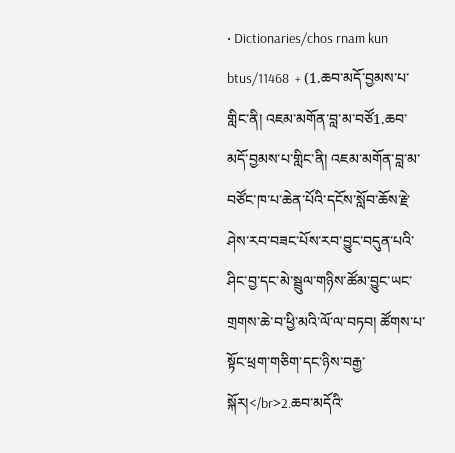• Dictionaries/chos rnam kun btus/11468  + (1.ཆབ་མདོ་བྱམས་པ་གླིང་ནི། འཇམ་མགོན་བླ་མ་བཙོ1.ཆབ་མདོ་བྱམས་པ་གླིང་ནི། འཇམ་མགོན་བླ་མ་བཙོང་ཁ་པ་ཆེན་པོའི་དངོས་སློབ་ཆོས་རྗེ་ཤེས་རབ་བཟང་པོས་རབ་བྱུང་བདུན་པའི་ཤིང་བྱ་དང་མེ་སྦྲུལ་གཉིས་ཚོམ་བྱུང་ཡང་གྲགས་ཆེ་བ་ཕྱི་མའི་ལོ་ལ་བཏབ། ཚོགས་པ་སྟོང་ཕྲག་གཅིག་དང་ཉིས་བརྒྱ་སྐོར།</br>2.ཆབ་མདོའི་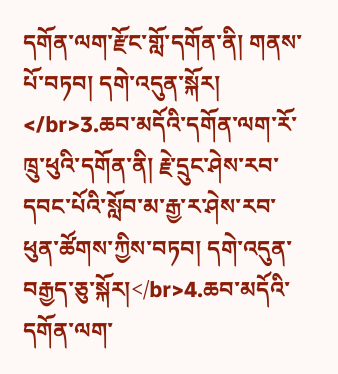དགོན་ལག་རྫོང་གློ་དགོན་ནི། གནས་པོ་བཏབ། དགེ་འདུན་སྐོར། </br>3.ཆབ་མདོའི་དགོན་ལག་རོ་ཁྲུ་ཕུའི་དགོན་ནི། རྗེ་དྲུང་ཤེས་རབ་དབང་པོའི་སློབ་མ་རྒྱ་ར་ཤེས་རབ་ཕུན་ཚོགས་ཀྱིས་བཏབ། དགེ་འདུན་བརྒྱད་ཅུ་སྐོར།</br>4.ཆབ་མདོའི་དགོན་ལག་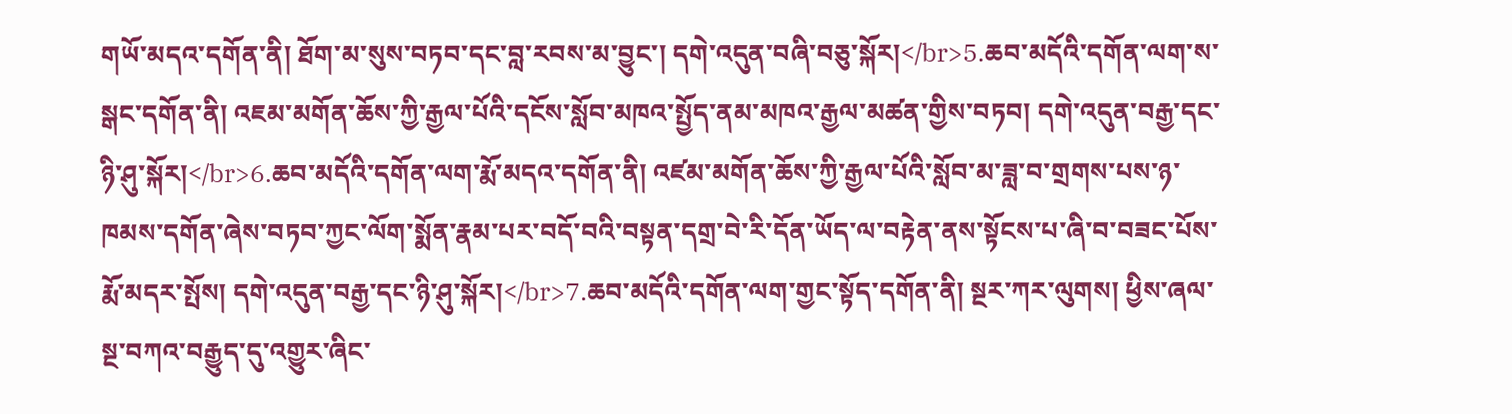གཡོ་མདའ་དགོན་ནི། ཐོག་མ་སུས་བཏབ་དང་བླ་རབས་མ་བྱུང་། དགེ་འདུན་བཞི་བཅུ་སྐོར།</br>5.ཆབ་མདོའི་དགོན་ལག་ས་སྒང་དགོན་ནི། འཇམ་མགོན་ཆོས་ཀྱི་རྒྱལ་པོའི་དངོས་སློབ་མཁའ་སྤྱོད་ནམ་མཁའ་རྒྱལ་མཚན་གྱིས་བཏབ། དགེ་འདུན་བརྒྱ་དང་ཉི་ཤུ་སྐོར།</br>6.ཆབ་མདོའི་དགོན་ལག་རྨོ་མདའ་དགོན་ནི། འཛམ་མགོན་ཆོས་ཀྱི་རྒྱལ་པོའི་སློབ་མ་ཟླ་བ་གྲགས་པས་ཉ་ཁམས་དགོན་ཞེས་བཏབ་ཀྱང་ལོག་སྨོན་རྣམ་པར་བདོ་བའི་བསྟན་དགྲ་བེ་རི་དོན་ཡོད་ལ་བརྟེན་ནས་སྟོངས་པ་ཞི་བ་བཟང་པོས་རྨོ་མདར་སྤོས། དགེ་འདུན་བརྒྱ་དང་ཉི་ཤུ་སྐོར།</br>7.ཆབ་མདོའི་དགོན་ལག་གྱང་སྟོད་དགོན་ནི། སྔར་ཀར་ལུགས། ཕྱིས་ཞལ་སྔ་བཀའ་བརྒྱུད་དུ་འགྱུར་ཞིང་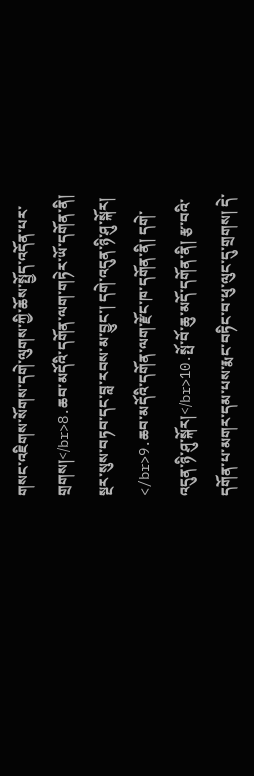གསང་འཇིགས་སོགས་དགེ་ལུགས་ཀྱི་ཆོས་སྤྱོད་འདོན་པར་གྲགས།</br>8.ཆབ་མདོའི་དགོན་ལག་གཏེར་ཡོ་དགོན་ནི། སྔར་སུས་བཏབ་དང་བླ་རབས་མ་བྱུང་། དགེ་འདུན་ཉི་ཤུ་སྐོར། </br>9.ཆབ་མདོའི་དགོན་ལག་རྫོང་ཁ་དགོན་ནི། དགེ་འདུན་ཉི་ཤུ་སྐོར།</br>10.སྤོ་བོ་ཆུ་མདོ་དགོན་ནི། རྩ་བའི་དགོན་པ་མགར་དམ་པས་རྨང་བཏིང་བ་ཕུ་ལུང་དུ་གྲགས། དེ་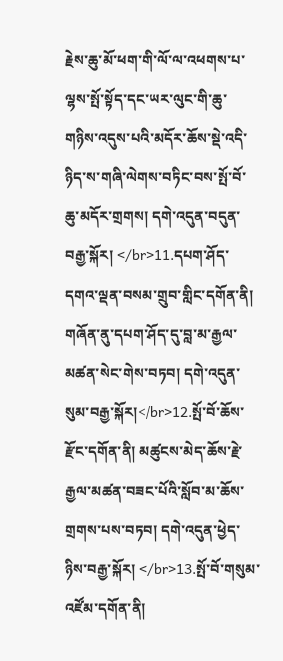རྗེས་ཆུ་མོ་ཕག་གི་ལོ་ལ་འཕགས་པ་ལྷས་སྤོ་སྟོད་དང་ཡར་ལུང་གི་ཆུ་གཉིས་འདུས་པའི་མདོར་ཆོས་སྡེ་འདི་ཉིད་ས་གཞི་ལེགས་བཏིང་བས་སྤོ་བོ་ཆུ་མདོར་གྲགས། དགེ་འདུན་བདུན་བརྒྱ་སྐོར། </br>11.དཔག་ཤོད་དགའ་ལྡན་བསམ་གྲུབ་གླིང་དགོན་ནི། གཞོན་ནུ་དཔག་ཤོད་དུ་བླ་མ་རྒྱལ་མཚན་སེང་གེས་བཏབ། དགེ་འདུན་སུམ་བརྒྱ་སྐོར།</br>12.སྤོ་བོ་ཆོས་རྫོང་དགོན་ནི། མཚུངས་མེད་ཆོས་རྗེ་རྒྱལ་མཚན་བཟང་པོའི་སློབ་མ་ཆོས་གྲགས་པས་བཏབ། དགེ་འདུན་ཕྱེད་ཉིས་བརྒྱ་སྐོར། </br>13.སྤོ་བོ་གསུམ་འཛོམ་དགོན་ནི།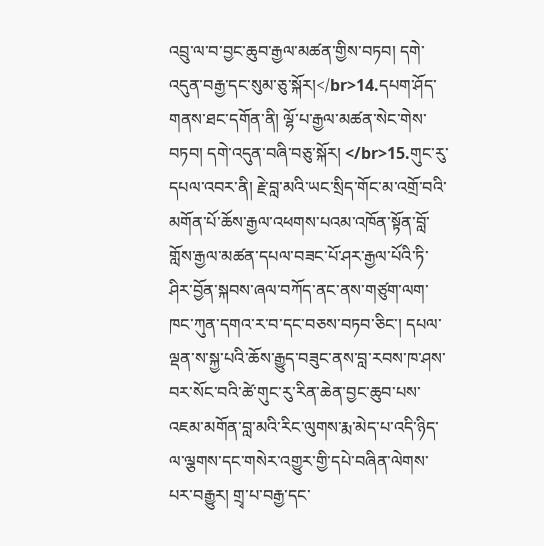འབྲུ་ལ་བ་བྱང་ཆུབ་རྒྱལ་མཚན་གྱིས་བཏབ། དགེ་འདུན་བརྒྱ་དང་སུམ་ཅུ་སྐོར།</br>14.དཔག་ཤོད་གནས་ཐང་དགོན་ནི། ལྷོ་པ་རྒྱལ་མཚན་སེང་གེས་བཏབ། དགེ་འདུན་བཞི་བཅུ་སྐོར། </br>15.གུང་རུ་དཔལ་འབར་ནི། རྗེ་བླ་མའི་ཡང་སྲིད་གོང་མ་འགྲོ་བའི་མགོན་པོ་ཆོས་རྒྱལ་འཕགས་པའམ་འཁོན་སྟོན་བློ་གློས་རྒྱལ་མཚན་དཔལ་བཟང་པོ་ཤར་རྒྱལ་པོའི་ཏི་ཤིར་བྱོན་སྐབས་ཞལ་བཀོད་ནང་ནས་གཙུག་ལག་ཁང་ཀུན་དགའ་ར་བ་དང་བཅས་བཏབ་ཅིང་། དཔལ་ལྡན་ས་སྐྱ་པའི་ཆོས་རྒྱུད་བཟུང་ནས་བླ་རབས་ཁ་ཤས་བར་སོང་བའི་ཚེ་གུང་རུ་རིན་ཆེན་བྱང་ཆུབ་པས་འཇམ་མགོན་བླ་མའི་རིང་ལུགས་རྨ་མེད་པ་འདི་ཉིད་ལ་ལྕགས་དང་གསེར་འགྱུར་གྱི་དཔེ་བཞིན་ལེགས་པར་བརྒྱུར། གྲྭ་པ་བརྒྱ་དང་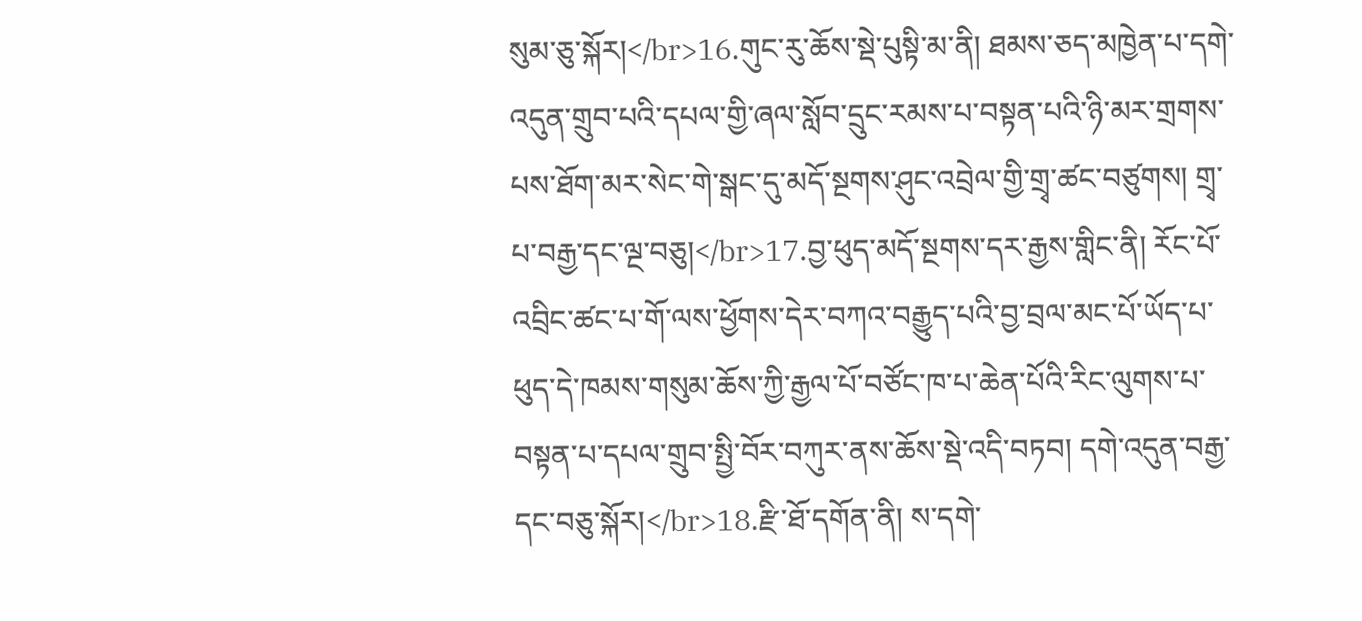སུམ་ཅུ་སྐོར།</br>16.གུང་རུ་ཆོས་སྡེ་པུསྟི་མ་ནི། ཐམས་ཅད་མཁྱེན་པ་དགེ་འདུན་གྲུབ་པའི་དཔལ་གྱི་ཞལ་སློབ་དྲུང་རམས་པ་བསྟན་པའི་ཉི་མར་གྲགས་པས་ཐོག་མར་སེང་གེ་སྒང་དུ་མདོ་སྔགས་ཤུང་འབྲེལ་གྱི་གྲྭ་ཚང་བཙུགས། གྲྭ་པ་བརྒྱ་དང་ལྔ་བཅུ།</br>17.བྱ་ཕུད་མདོ་སྔགས་དར་རྒྱས་གླིང་ནི། རོང་པོ་འབྲིང་ཚང་པ་གོ་ལས་ཕྱོགས་དེར་བཀའ་བརྒྱུད་པའི་བྱ་བྲལ་མང་པོ་ཡོད་པ་ཕུད་དེ་ཁམས་གསུམ་ཆོས་ཀྱི་རྒྱལ་པོ་བཙོང་ཁ་པ་ཆེན་པོའི་རིང་ལུགས་པ་བསྟན་པ་དཔལ་གྲུབ་སྤྱི་བོར་བཀུར་ནས་ཆོས་སྡེ་འདི་བཏབ། དགེ་འདུན་བརྒྱ་དང་བཅུ་སྐོར།</br>18.རྫི་ཐོ་དགོན་ནི། ས་དགེ་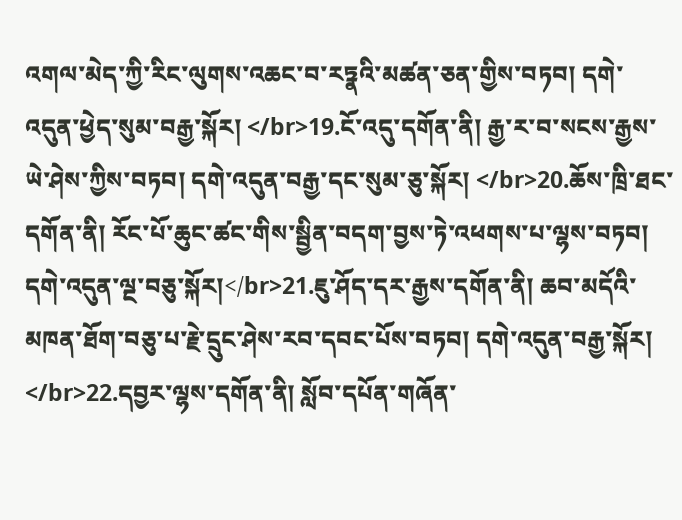འགལ་མེད་ཀྱི་རིང་ལུགས་འཆང་བ་རཏྣའི་མཚན་ཅན་གྱིས་བཏབ། དགེ་འདུན་ཕྱེད་སུམ་བརྒྱ་སྐོར། </br>19.ངོ་འདུ་དགོན་ནི། རྒྱ་ར་བ་སངས་རྒྱས་ཡེ་ཤེས་ཀྱིས་བཏབ། དགེ་འདུན་བརྒྱ་དང་སུམ་ཅུ་སྐོར། </br>20.ཆོས་ཁྲི་ཐང་དགོན་ནི། རོང་པོ་ཆུང་ཚང་གིས་སྦྱིན་བདག་བྱས་ཏེ་འཕགས་པ་ལྷས་བཏབ། དགེ་འདུན་ལྔ་བཅུ་སྐོར།</br>21.ཇུ་ཤོད་དར་རྒྱས་དགོན་ནི། ཆབ་མདོའི་མཁན་ཐོག་བཅུ་པ་རྗེ་དྲུང་ཤེས་རབ་དབང་པོས་བཏབ། དགེ་འདུན་བརྒྱ་སྐོར། </br>22.དབྱར་ལྷས་དགོན་ནི། སློབ་དཔོན་གཞོན་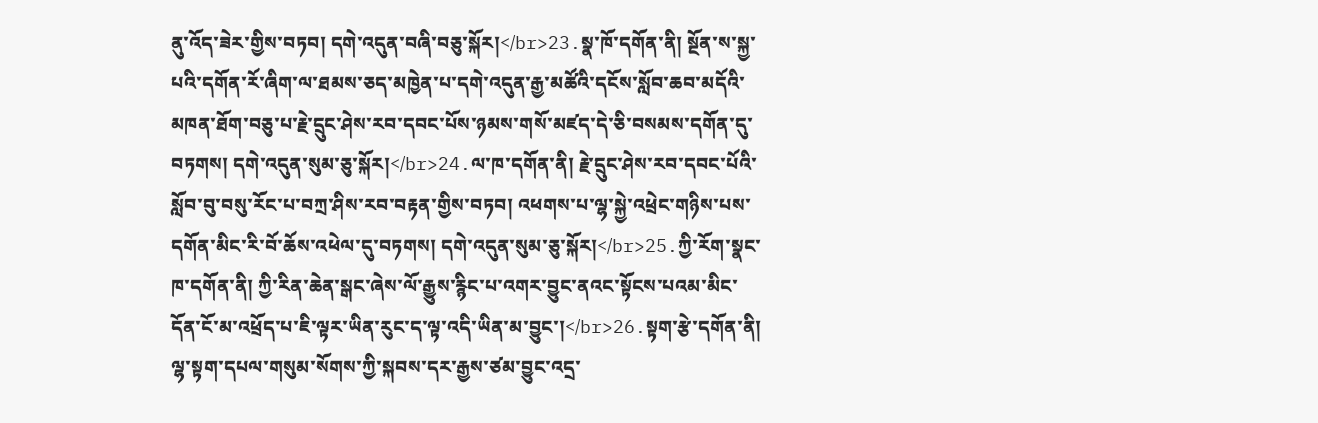ནུ་འོད་ཟེར་གྱིས་བཏབ། དགེ་འདུན་བཞི་བཅུ་སྐོར།</br>23.སྣ་ཁོ་དགོན་ནི། སྔོན་ས་སྐྱ་པའི་དགོན་རོ་ཞིག་ལ་ཐམས་ཅད་མཁྱེན་པ་དགེ་འདུན་རྒྱ་མཚོའི་དངོས་སློབ་ཆབ་མདོའི་མཁན་ཐོག་བཅུ་པ་རྗེ་དྲུང་ཤེས་རབ་དབང་པོས་ཉམས་གསོ་མཛད་དེ་ཅི་བསམས་དགོན་དུ་བཏགས། དགེ་འདུན་སུམ་ཅུ་སྐོར།</br>24.ལ་ཁ་དགོན་ནི། རྗེ་དྲུང་ཤེས་རབ་དབང་པོའི་སློབ་བུ་བསུ་རོང་པ་བཀྲ་ཤིས་རབ་བརྟན་གྱིས་བཏབ། འཕགས་པ་ལྷ་སྐྱེ་འཕྲེང་གཉིས་པས་དགོན་མིང་རི་བོ་ཆོས་འཕེལ་དུ་བཏགས། དགེ་འདུན་སུམ་ཅུ་སྐོར།</br>25.ཀྱི་རོག་སྣང་ཁ་དགོན་ནི། ཀྱི་རིན་ཆེན་སྒང་ཞེས་ལོ་རྒྱུས་རྙིང་པ་འགར་བྱུང་ནའང་སྟོངས་པའམ་མིང་དོན་ངོ་མ་འཕྲོད་པ་ཇི་ལྟར་ཡིན་རུང་ད་ལྟ་འདི་ཡིན་མ་བྱུང་།</br>26.སྟག་རྩེ་དགོན་ནི། ལྷ་སྟག་དཔལ་གསུམ་སོགས་ཀྱི་སྐབས་དར་རྒྱས་ཙམ་བྱུང་འདྲ་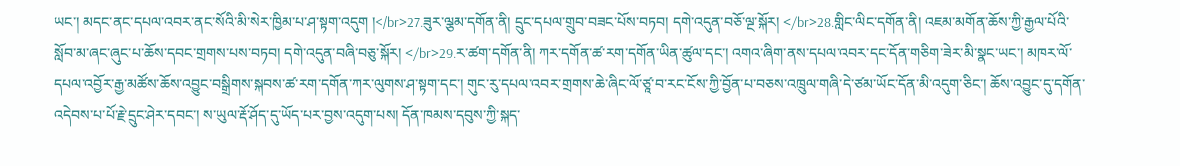ཡང་། མདང་ནང་དཔལ་འབར་ནང་སོའི་མི་སེར་ཁྱིམ་པ་ཤ་སྟག་འདུག །</br>27.ཟུར་ལྕམ་དགོན་ནི། དྲུང་དཔལ་གྲུབ་བཟང་པོས་བཏབ། དགེ་འདུན་བཅོ་ལྔ་སྐོར། </br>28.གླིང་ལིང་དགོན་ནི། འཇམ་མགོན་ཆོས་ཀྱི་རྒྱལ་པོའི་སློབ་མ་ཞང་ཞུང་པ་ཆོས་དབང་གྲགས་པས་བཏབ། དགེ་འདུན་བཞི་བཅུ་སྐོར། </br>29.ར་ཚག་དགོན་ནི། ཀར་དགོན་ཚ་རག་དགོན་ཡིན་ཚུལ་དང་། འགའ་ཞིག་ནས་དཔལ་འབར་དང་དོན་གཅིག་ཟེར་མི་སྣང་ཡང་། མཁར་ལོ་དཔལ་འབྱོར་རྒྱ་མཚོས་ཆོས་འབྱུང་བསྒྲིགས་སྐབས་ཚ་རག་དགོན་ཀར་ལུགས་ཤ་སྟག་དང་། གུང་རུ་དཔལ་འབར་གྲགས་ཆེ་ཞིང་ལོ་ཙཱ་བ་རང་ངོས་ཀྱི་བྱོན་པ་བཅས་འཁྲུལ་གཞི་དེ་ཙམ་ཡོང་དོན་མི་འདུག་ཅིང་། ཆོས་འབྱུང་དུ་དགོན་འདེབས་པ་པོ་རྗེ་དྲུང་ཤེར་དབང་། ས་ཡུལ་རྡོ་ཤོད་དུ་ཡོད་པར་བྱས་འདུག་པས། དོན་ཁམས་དབུས་ཀྱི་སྐད་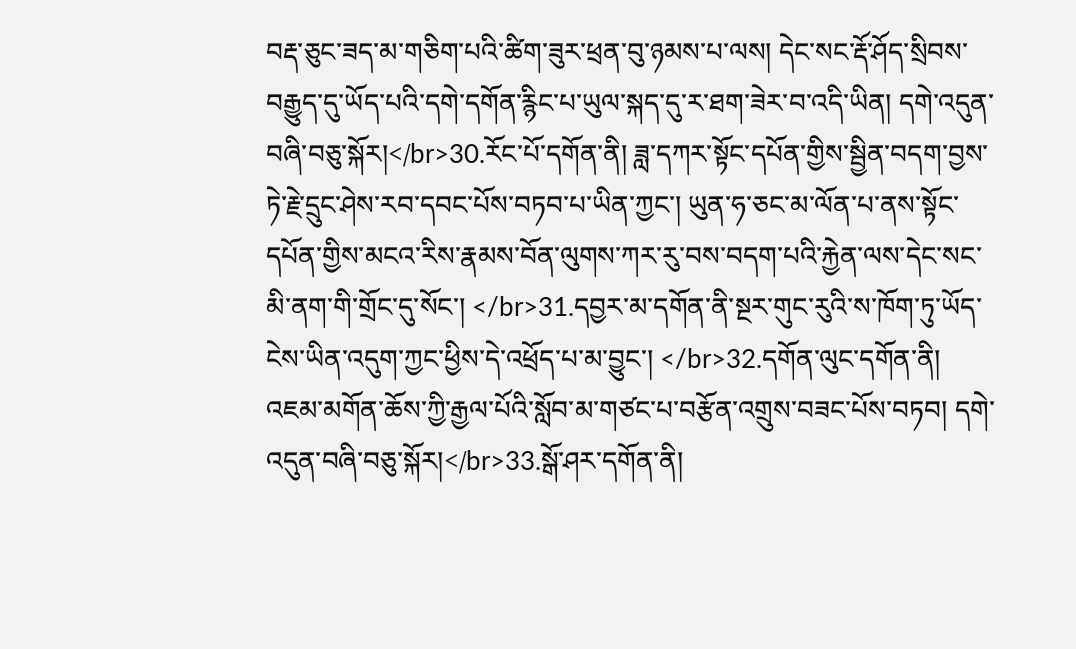བརྡ་ཅུང་ཟད་མ་གཅིག་པའི་ཚིག་ཟུར་ཕྲན་བུ་ཉམས་པ་ལས། དེང་སང་རྡོ་ཤོད་སྲིབས་བརྒྱུད་དུ་ཡོད་པའི་དགེ་དགོན་རྙིང་པ་ཡུལ་སྐད་དུ་ར་ཐག་ཟེར་བ་འདི་ཡིན། དགེ་འདུན་བཞི་བཅུ་སྐོར།</br>30.རོང་པོ་དགོན་ནི། ཟླ་དཀར་སྟོང་དཔོན་གྱིས་སྦྱིན་བདག་བྱས་ཏེ་རྗེ་དྲུང་ཤེས་རབ་དབང་པོས་བཏབ་པ་ཡིན་ཀྱང་། ཡུན་ཧ་ཅང་མ་ལོན་པ་ནས་སྟོང་དཔོན་གྱིས་མངའ་རིས་རྣམས་བོན་ལུགས་ཀར་རུ་བས་བདག་པའི་རྐྱེན་ལས་དེང་སང་མི་ནག་གི་གྲོང་དུ་སོང་། </br>31.དབྱར་མ་དགོན་ནི་སྔར་གུང་རུའི་ས་ཁོག་ཏུ་ཡོད་ངེས་ཡིན་འདུག་ཀྱང་ཕྱིས་དེ་འཕྲོད་པ་མ་བྱུང་། </br>32.དགོན་ལུང་དགོན་ནི། འཇམ་མགོན་ཆོས་ཀྱི་རྒྱལ་པོའི་སློབ་མ་གཙང་པ་བརྩོན་འགྲུས་བཟང་པོས་བཏབ། དགེ་འདུན་བཞི་བཅུ་སྐོར།</br>33.སྒོ་ཤར་དགོན་ནི།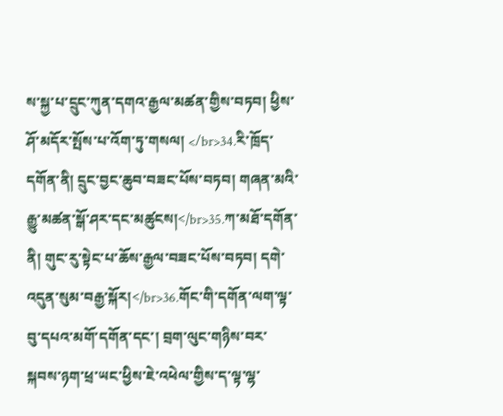ས་སྐྱ་པ་དྲུང་ཀུན་དགའ་རྒྱལ་མཚན་གྱིས་བཏབ། ཕྱིས་ཤོ་མདོར་སྤོས་པ་འོག་ཏུ་གསལ། </br>34.རི་ཁྲོད་དགོན་ནི། དྲུང་བྱང་ཆུབ་བཟང་པོས་བཏབ། གཞན་མའི་རྒྱུ་མཚན་སྒོ་ཤར་དང་མཚུངས།</br>35.ཀ་མཐོ་དགོན་ནི། གུང་རུ་སྟེང་པ་ཆོས་རྒྱལ་བཟང་པོས་བཏབ། དགེ་འདུན་སུམ་བརྒྱ་སྐོར།</br>36.གོང་གི་དགོན་ལག་ལྟ་བུ་དཔའ་མགོ་དགོན་དང་། བྲག་ལུང་གཉིས་བར་སྐབས་ཉག་ཕྲ་ཡང་ཕྱིས་ཇེ་འཕེལ་གྱིས་ད་ལྟ་ལྷ་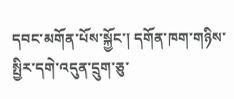དབང་མགོན་པོས་སྐྱོང་། དགོན་ཁག་གཉིས་སྤྱིར་དགེ་འདུན་དྲུག་ཅུ་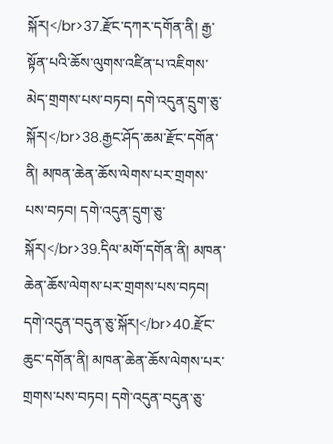སྐོར།</br>37.རྫོང་དཀར་དགོན་ནི། རྒྱ་སྟོན་པའི་ཆོས་ལུགས་འཛིན་པ་འཇིགས་མེད་གྲགས་པས་བཏབ། དགེ་འདུན་དྲུག་ཅུ་སྐོར།</br>38.རྒྱང་ཤོད་ཆམ་རྫོང་དགོན་ནི། མཁན་ཆེན་ཆོས་ལེགས་པར་གྲགས་པས་བཏབ། དགེ་འདུན་དྲུག་ཅུ་སྐོར།</br>39.དིལ་མགོ་དགོན་ནི། མཁན་ཆེན་ཆོས་ལེགས་པར་གྲགས་པས་བཏབ། དགེ་འདུན་བདུན་ཅུ་སྐོར།</br>40.རྫོང་ཆུང་དགོན་ནི། མཁན་ཆེན་ཆོས་ལེགས་པར་གྲགས་པས་བཏབ། དགེ་འདུན་བདུན་ཅུ་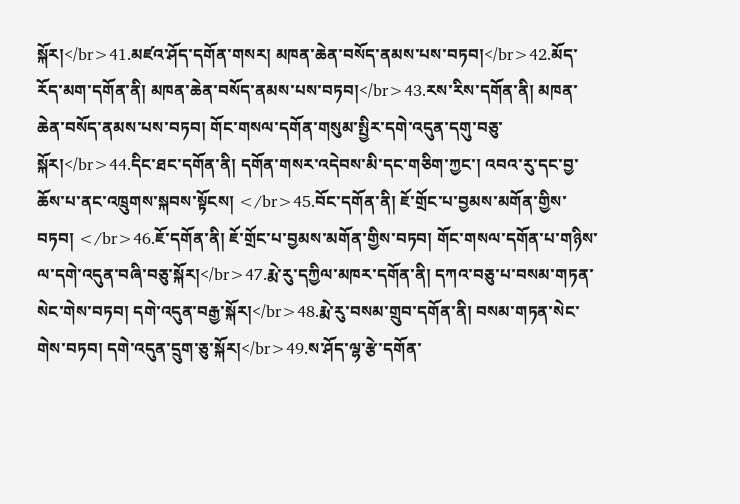སྐོར།</br>41.མཛའ་ཤོད་དགོན་གསར། མཁན་ཆེན་བསོད་ནམས་པས་བཏབ།</br>42.མོད་རོད་མག་དགོན་ནི། མཁན་ཆེན་བསོད་ནམས་པས་བཏབ།</br>43.རས་རིས་དགོན་ནི། མཁན་ཆེན་བསོད་ནམས་པས་བཏབ། གོང་གསལ་དགོན་གསུམ་སྤྱིར་དགེ་འདུན་དགུ་བཅུ་སྐོར།</br>44.དིང་ཐང་དགོན་ནི། དགོན་གསར་འདེབས་མི་དང་གཅིག་ཀྱང་། འབའ་རུ་དང་བྱ་ཆོས་པ་ནང་འཁྲུགས་སྐབས་སྟོངས། </br>45.བོང་དགོན་ནི། ཇོ་གྲོང་པ་བྱམས་མགོན་གྱིས་བཏབ། </br>46.ཇོ་དགོན་ནི། ཇོ་གྲོང་པ་བྱམས་མགོན་གྱིས་བཏབ། གོང་གསལ་དགོན་པ་གཉིས་ལ་དགེ་འདུན་བཞི་བཅུ་སྐོར།</br>47.རྨེ་རུ་དཀྱིལ་མཁར་དགོན་ནི། དཀའ་བཅུ་པ་བསམ་གཏན་སེང་གེས་བཏབ། དགེ་འདུན་བརྒྱ་སྐོར།</br>48.རྨེ་རུ་བསམ་གྲུབ་དགོན་ནི། བསམ་གཏན་སེང་གེས་བཏབ། དགེ་འདུན་དྲུག་ཅུ་སྐོར།</br>49.ས་ཤོད་ལྷ་རྩེ་དགོན་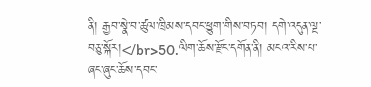ནི། རྒྱབ་སྣེ་བ་ཚུལ་ཁྲིམས་དབང་ཕྱུག་གིས་བཏབ། དགེ་འདུན་ལྔ་བཅུ་སྐོར།</br>50.ལིག་ཆོས་རྫོང་དགོན་ནི། མངའ་རིས་པ་ཞང་ཞུང་ཆོས་དབང་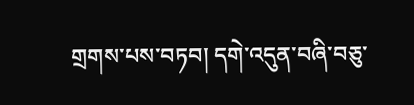གྲགས་པས་བཏབ། དགེ་འདུན་བཞི་བཅུ་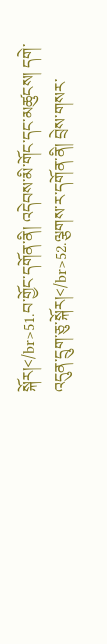སྐོར།</br>51.བ་གྱོང་དགོན་ནི། འདེབས་མི་གོང་དང་མཚུངས། དགེ་འདུན་དྲུག་ཅུ་སྐོར།</br>52.ལྕགས་ར་དགོན་ནི། བྲེས་གསར་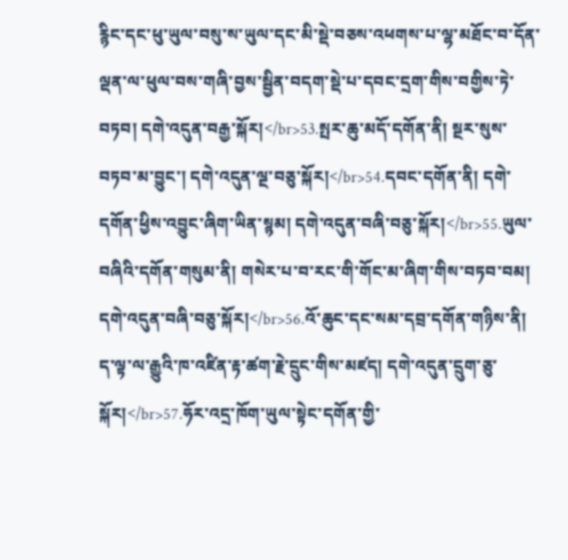རྙིང་དང་ཕུ་ཡུལ་བསུ་ས་ཡུལ་དང་མི་སྡེ་བཅས་འཕགས་པ་ལྷ་མཐོང་བ་དོན་ལྡན་ལ་ཕུལ་བས་གཞི་བྱས་སྦྱིན་བདག་སྡེ་པ་དབང་དྲག་གིས་བགྱིས་ཏེ་བཏབ། དགེ་འདུན་བརྒྱ་སྐོར།</br>53.སྤར་ཆུ་མདོ་དགོན་ནི། སྔར་སུས་བཏབ་མ་བྱུང་། དགེ་འདུན་ལྔ་བཅུ་སྐོར།</br>54.དབང་དགོན་ནི། དགེ་དགོན་ཕྱིས་འབྱུང་ཞིག་ཡིན་སྙམ། དགེ་འདུན་བཞི་བཅུ་སྐོར།</br>55.ཡུལ་བཞིའི་དགོན་གསུམ་ནི། གསེར་པ་བ་རང་གི་གོང་མ་ཞིག་གིས་བཏབ་བམ། དགེ་འདུན་བཞི་བཅུ་སྐོར།</br>56.འོ་ཆུང་དང་སམ་དབྲ་དགོན་གཉིས་ནི། ད་ལྟ་ལ་རྒྱུའི་ཁ་འཛིན་རྟ་ཚག་རྗེ་དྲུང་གིས་མཛད། དགེ་འདུན་དྲུག་ཅུ་སྐོར།</br>57.ཧོར་འདྲ་ཁོག་ཡུལ་སྟེང་དགོན་གྱི་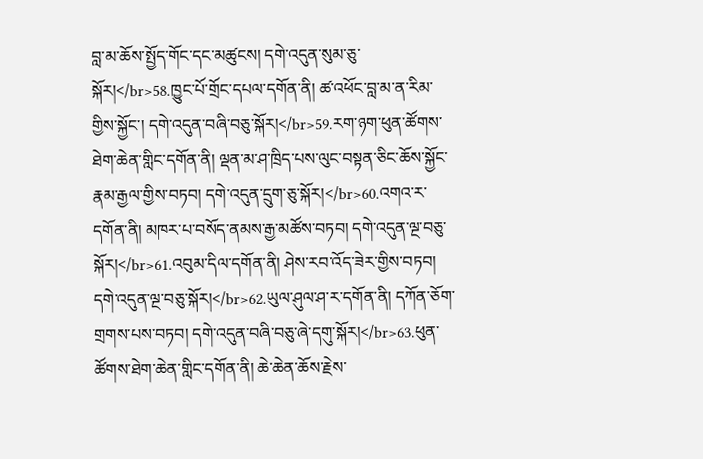བླ་མ་ཆོས་སྤྱོད་གོང་དང་མཚུངས། དགེ་འདུན་སུམ་ཅུ་སྐོར།</br>58.ཁྱུང་པོ་གྲོང་དཔལ་དགོན་ནི། ཚ་འཕོང་བླ་མ་ན་རིམ་གྱིས་སྐྱོང་། དགེ་འདུན་བཞི་བཅུ་སྐོར།</br>59.རག་ཉག་ཕུན་ཚོགས་ཐེག་ཆེན་གླིང་དགོན་ནི། ལྡན་མ་ཤ་ཁྲིད་པས་ལུང་བསྟན་ཅིང་ཆོས་སྐྱོང་རྣམ་རྒྱལ་གྱིས་བཏབ། དགེ་འདུན་དྲུག་ཅུ་སྐོར།</br>60.འགའ་ར་དགོན་ནི། མཁར་པ་བསོད་ནམས་རྒྱ་མཚོས་བཏབ། དགེ་འདུན་ལྔ་བཅུ་སྐོར།</br>61.འབུམ་དིལ་དགོན་ནི། ཤེས་རབ་འོད་ཟེར་གྱིས་བཏབ། དགེ་འདུན་ལྔ་བཅུ་སྐོར།</br>62.ཡུལ་ཤུལ་ཤ་ར་དགོན་ནི། དཀོན་ཅོག་གྲགས་པས་བཏབ། དགེ་འདུན་བཞི་བཅུ་ཞེ་དགུ་སྐོར།</br>63.ཕུན་ཚོགས་ཐེག་ཆེན་གླིང་དགོན་ནི། ཆེ་ཆེན་ཆོས་རྗེས་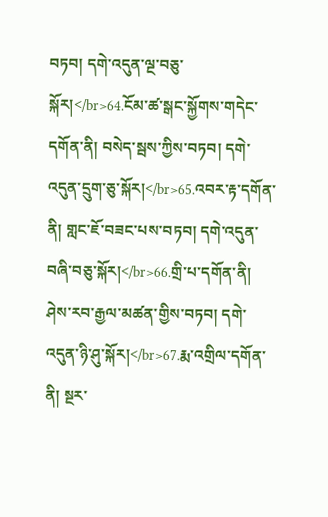བཏབ། དགེ་འདུན་ལྔ་བཅུ་སྐོར།</br>64.ངོམ་ཚ་སྒང་སྐྱོགས་གདེང་དགོན་ནི། བསེད་སྦས་ཀྱིས་བཏབ། དགེ་འདུན་དྲུག་ཅུ་སྐོར།</br>65.འབར་རྟ་དགོན་ནི། གླང་ཇོ་བཟང་པས་བཏབ། དགེ་འདུན་བཞི་བཅུ་སྐོར།</br>66.གྲི་པ་དགོན་ནི། ཤེས་རབ་རྒྱལ་མཚན་གྱིས་བཏབ། དགེ་འདུན་ཉི་ཤུ་སྐོར།</br>67.རྨ་འགྲིལ་དགོན་ནི། སྔར་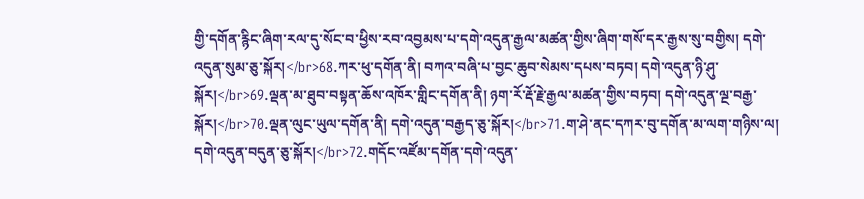གྱི་དགོན་རྙིང་ཞིག་རལ་དུ་སོང་བ་ཕྱིས་རབ་འབྱམས་པ་དགེ་འདུན་རྒྱལ་མཚན་གྱིས་ཞིག་གསོ་དར་རྒྱས་སུ་བགྱིས། དགེ་འདུན་སུམ་ཅུ་སྐོར།</br>68.ཀར་ཕུ་དགོན་ནི། བཀའ་བཞི་པ་བྱང་ཆུབ་སེམས་དཔས་བཏབ། དགེ་འདུན་ཉི་ཤུ་སྐོར།</br>69.ལྡན་མ་ཐུབ་བསྟན་ཆོས་འཁོར་གླིང་དགོན་ནི། ཉག་རོ་རྡོ་རྗེ་རྒྱལ་མཚན་གྱིས་བཏབ། དགེ་འདུན་ལྔ་བརྒྱ་སྐོར།</br>70.ལྡན་ལུང་ཡུལ་དགོན་ནི། དགེ་འདུན་བརྒྱད་ཅུ་སྐོར།</br>71.ག་ཤེ་ནང་དཀར་བུ་དགོན་མ་ལག་གཉིས་ལ། དགེ་འདུན་བདུན་ཅུ་སྐོར།</br>72.གདོང་འཛོམ་དགོན་དགེ་འདུན་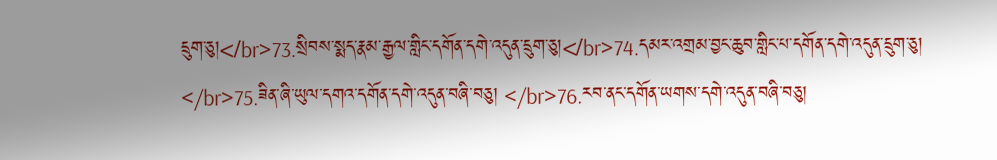དྲུག་ཅུ།</br>73.སྲིབས་སྨད་རྣམ་རྒྱལ་གླིང་དགོན་དགེ་འདུན་དྲུག་ཅུ།</br>74.དམར་འགྲམ་བྱང་ཆུབ་གླིང་པ་དགོན་དགེ་འདུན་དྲུག་ཅུ། </br>75.ཟིན་ཞི་ཡུལ་དགའ་དགོན་དགེ་འདུན་བཞི་བཅུ། </br>76.རབ་ནང་དགོན་ཡགས་དགེ་འདུན་བཞི་བཅུ།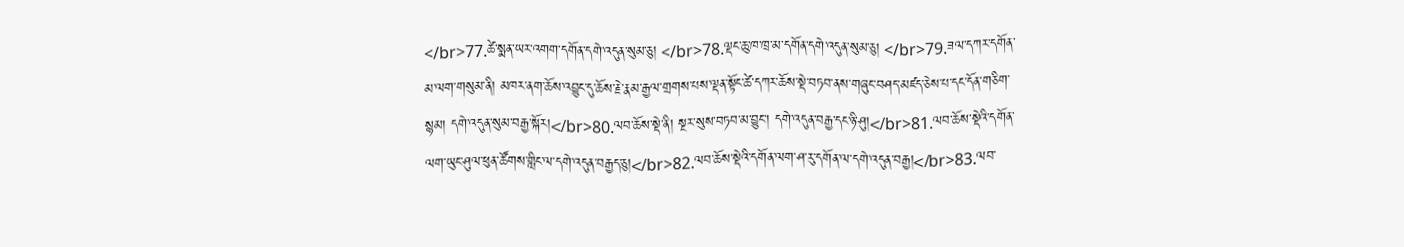</br>77.ཚེ་སྨན་ཡར་འགག་དགོན་དགེ་འདུན་སུམ་ཅུ། </br>78.ལྡང་ཆུ་ཁ་ཁྲ་མ་དགོན་དགེ་འདུན་སུམ་ཅུ། </br>79.ཟལ་དཀར་དགོན་མ་ལག་གསུམ་ནི། མཁར་ནག་ཆོས་འབྱུང་དུ་ཆོས་རྗེ་རྣམ་རྒྱལ་གྲགས་པས་ལྡན་སྟོང་ཚེ་དཀར་ཆོས་སྡེ་བཏབ་ནས་གཞུང་བཤད་མཛད་ཅེས་པ་དང་དོན་གཅིག་སྙམ། དགེ་འདུན་སུམ་བརྒྱ་སྐོར།</br>80.ལབ་ཆོས་སྡེ་ནི། སྔར་སུས་བཏབ་མ་བྱུང་། དགེ་འདུན་བརྒྱ་དང་ཉི་ཤུ།</br>81.ལབ་ཆོས་སྡེའི་དགོན་ལག་ཡུང་ཤུལ་ཕུན་ཚོགས་གླིང་ལ་དགེ་འདུན་བརྒྱད་ཅུ།</br>82.ལབ་ཆོས་སྡེའི་དགོན་ལག་ཤ་རུ་དགོན་ལ་དགེ་འདུན་བརྒྱ།</br>83.ལབ་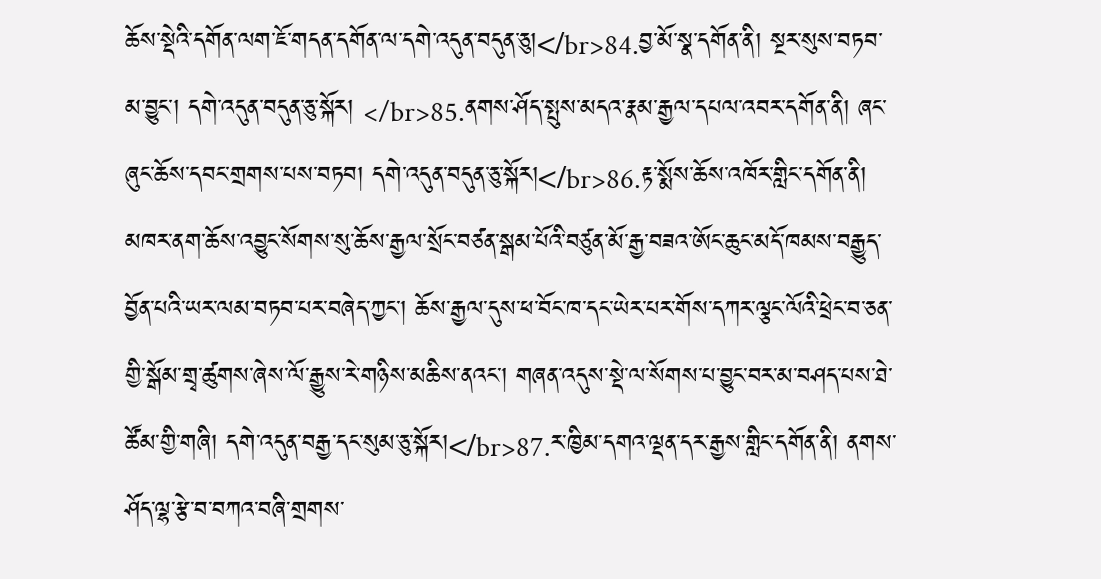ཆོས་སྡེའི་དགོན་ལག་ཇོ་གདན་དགོན་ལ་དགེ་འདུན་བདུན་ཅུ།</br>84.བྱ་མོ་སྣ་དགོན་ནི། སྔར་སུས་བཏབ་མ་བྱུང་། དགེ་འདུན་བདུན་ཅུ་སྐོར། </br>85.ནགས་ཤོད་སྤུས་མདའ་རྣམ་རྒྱལ་དཔལ་འབར་དགོན་ནི། ཞང་ཞུང་ཆོས་དབང་གྲགས་པས་བཏབ། དགེ་འདུན་བདུན་ཅུ་སྐོར།</br>86.རྟ་སྨོས་ཆོས་འཁོར་གླིང་དགོན་ནི། མཁར་ནག་ཆོས་འབྱུང་སོགས་སུ་ཆོས་རྒྱལ་སྲོང་བཙན་སྒམ་པོའི་བཙུན་མོ་རྒྱ་བཟའ་ཨོང་ཆུང་མདོ་ཁམས་བརྒྱུད་བྱོན་པའི་ཡར་ལམ་བཏབ་པར་བཞེད་ཀྱང་། ཆོས་རྒྱལ་དུས་ཕ་བོང་ཁ་དང་ཡེར་པར་གོས་དཀར་ལྕང་ལོའི་ཕྲེང་བ་ཅན་གྱི་སྒོམ་གྲྭ་ཚུགས་ཞེས་ལོ་རྒྱུས་རེ་གཉིས་མཆིས་ནའང་། གཞན་འདུས་སྡེ་ལ་སོགས་པ་བྱུང་བར་མ་བཤད་པས་ཐེ་ཚོམ་གྱི་གཞི། དགེ་འདུན་བརྒྱ་དང་སུམ་ཅུ་སྐོར།</br>87.ར་ཁྱིམ་དགའ་ལྡན་དར་རྒྱས་གླིང་དགོན་ནི། ནགས་ཤོད་ལྷ་རྩེ་བ་བཀའ་བཞི་གྲགས་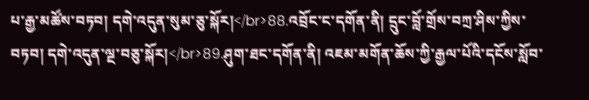པ་རྒྱ་མཚོས་བཏབ། དགེ་འདུན་སུམ་ཅུ་སྐོར།</br>88.འབྲོང་ང་དགོན་ནི། དྲུང་བློ་གྲོས་བཀྲ་ཤིས་ཀྱིས་བཏབ། དགེ་འདུན་ལྔ་བཅུ་སྐོར།</br>89.ཤུག་ཐང་དགོན་ནི། འཇམ་མགོན་ཆོས་ཀྱི་རྒྱལ་པོའི་དངོས་སློབ་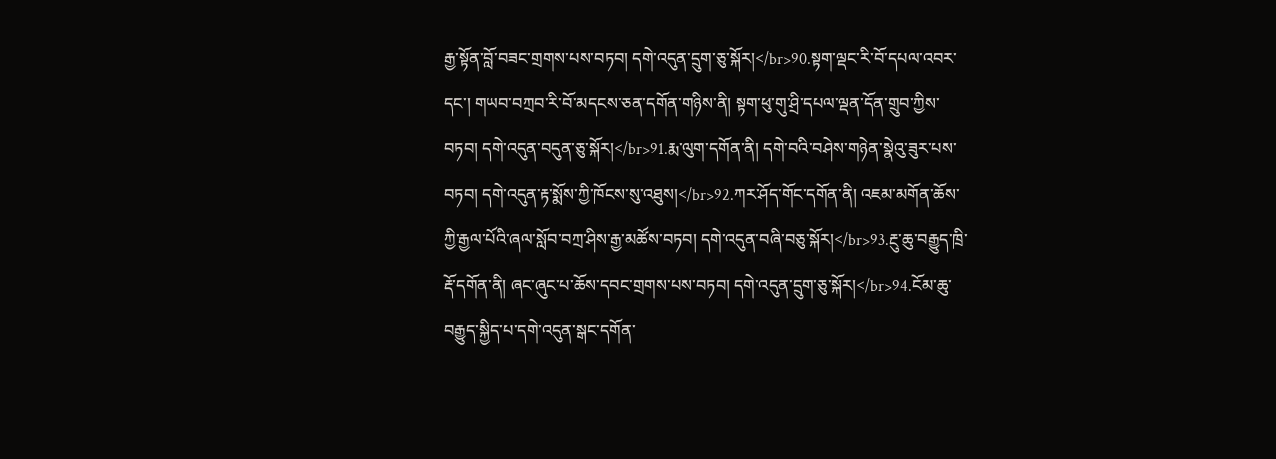རྒྱ་སྟོན་བློ་བཟང་གྲགས་པས་བཏབ། དགེ་འདུན་དྲུག་ཅུ་སྐོར།</br>90.སྟག་ལྡང་རི་བོ་དཔལ་འབར་དང་། གཡབ་བཀྲབ་རི་བོ་མདངས་ཅན་དགོན་གཉིས་ནི། སྟག་ཕུ་གུ་ཤྲི་དཔལ་ལྡན་དོན་གྲུབ་ཀྱིས་བཏབ། དགེ་འདུན་བདུན་ཅུ་སྐོར།</br>91.རྨ་ལུག་དགོན་ནི། དགེ་བའི་བཤེས་གཉེན་སྣེའུ་ཟུར་པས་བཏབ། དགེ་འདུན་རྟ་སྨོས་ཀྱི་ཁོངས་སུ་འཐུས།</br>92.ཀར་ཤོད་གོང་དགོན་ནི། འཇམ་མགོན་ཆོས་ཀྱི་རྒྱལ་པོའི་ཞལ་སློབ་བཀྲ་ཤིས་རྒྱ་མཚོས་བཏབ། དགེ་འདུན་བཞི་བཅུ་སྐོར།</br>93.རྔུ་ཆུ་བརྒྱུད་ཁྲི་རྡོ་དགོན་ནི། ཞང་ཞུང་པ་ཆོས་དབང་གྲགས་པས་བཏབ། དགེ་འདུན་དྲུག་ཅུ་སྐོར།</br>94.ངོམ་ཆུ་བརྒྱུད་སྐྱིད་པ་དགེ་འདུན་སྒང་དགོན་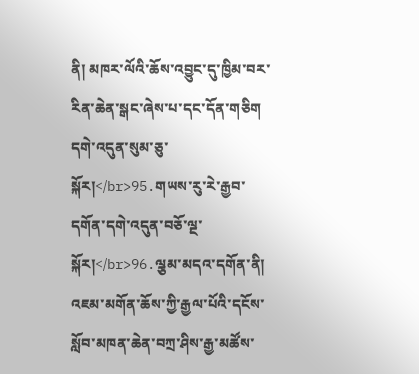ནི། མཁར་ལོའི་ཆོས་འབྱུང་དུ་ཁྱིམ་བར་རིན་ཆེན་སྒང་ཞེས་པ་དང་དོན་གཅིག དགེ་འདུན་སུམ་ཅུ་སྐོར།</br>95.གཡས་རུ་རེ་རྒྱབ་དགོན་དགེ་འདུན་བཅོ་ལྔ་སྐོར།</br>96.ལྕམ་མདའ་དགོན་ནི། འཇམ་མགོན་ཆོས་ཀྱི་རྒྱལ་པོའི་དངོས་སློབ་མཁན་ཆེན་བཀྲ་ཤིས་རྒྱ་མཚོས་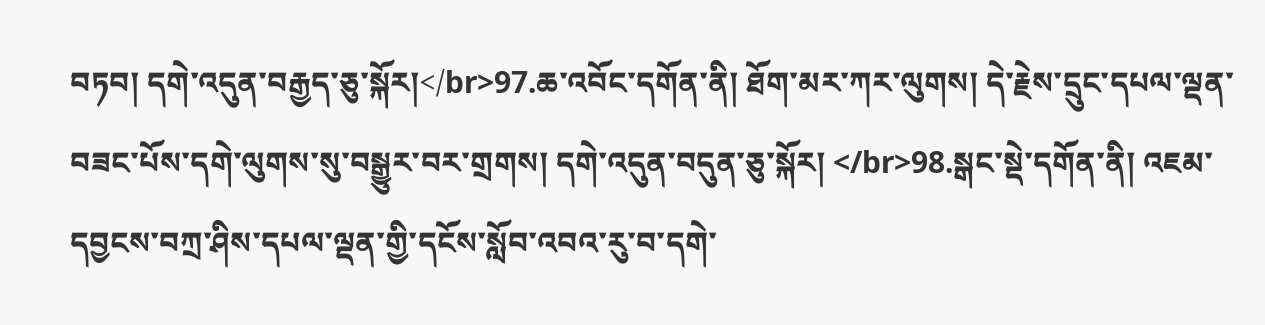བཏབ། དགེ་འདུན་བརྒྱད་ཅུ་སྐོར།</br>97.ཆ་འབོང་དགོན་ནི། ཐོག་མར་ཀར་ལུགས། དེ་རྗེས་དྲུང་དཔལ་ལྡན་བཟང་པོས་དགེ་ལུགས་སུ་བསྒྱུར་བར་གྲགས། དགེ་འདུན་བདུན་ཅུ་སྐོར། </br>98.སྒང་སྡེ་དགོན་ནི། འཇམ་དབྱངས་བཀྲ་ཤིས་དཔལ་ལྡན་གྱི་དངོས་སློབ་འབའ་རུ་བ་དགེ་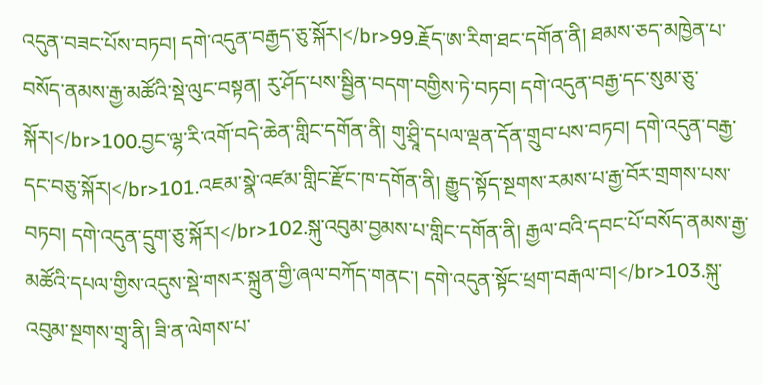འདུན་བཟང་པོས་བཏབ། དགེ་འདུན་བརྒྱད་ཅུ་སྐོར།</br>99.རྗོད་ཨ་རིག་ཐང་དགོན་ནི། ཐམས་ཅད་མཁྱེན་པ་བསོད་ནམས་རྒྱ་མཚོའི་སྡེ་ལུང་བསྟན། རུ་ཤོད་པས་སྦྱིན་བདག་བགྱིས་ཏེ་བཏབ། དགེ་འདུན་བརྒྱ་དང་སུམ་ཅུ་སྐོར།</br>100.བྱང་ལྷ་རི་འགོ་བདེ་ཆེན་གླིང་དགོན་ནི། གུ་ཤྲཱི་དཔལ་ལྡན་དོན་གྲུབ་པས་བཏབ། དགེ་འདུན་བརྒྱ་དང་བཅུ་སྐོར།</br>101.འཇམ་སྣེ་འཛམ་གླིང་རྫོང་ཁ་དགོན་ནི། རྒྱུད་སྟོད་སྔགས་རམས་པ་རྒྱ་བོར་གྲགས་པས་བཏབ། དགེ་འདུན་དྲུག་ཅུ་སྐོར།</br>102.སྐུ་འབུམ་བྱམས་པ་གླིང་དགོན་ནི། རྒྱལ་བའི་དབང་པོ་བསོད་ནམས་རྒྱ་མཚོའི་དཔལ་གྱིས་འདུས་སྡེ་གསར་སྐྲུན་གྱི་ཞལ་བཀོད་གནང་། དགེ་འདུན་སྟོང་ཕྲག་བརྒལ་བ།</br>103.སྐུ་འབུམ་སྔགས་གྲྭ་ནི། ཟི་ན་ལེགས་པ་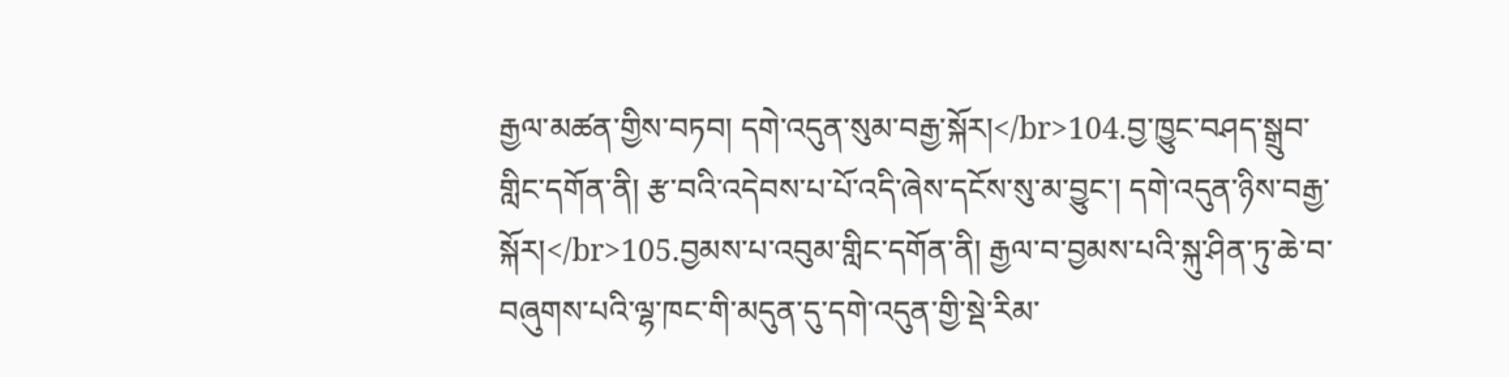རྒྱལ་མཚན་གྱིས་བཏབ། དགེ་འདུན་སུམ་བརྒྱ་སྐོར།</br>104.བྱ་ཁྱུང་བཤད་སྒྲུབ་གླིང་དགོན་ནི། རྩ་བའི་འདེབས་པ་པོ་འདི་ཞེས་དངོས་སུ་མ་བྱུང་། དགེ་འདུན་ཉིས་བརྒྱ་སྐོར།</br>105.བྱམས་པ་འབུམ་གླིང་དགོན་ནི། རྒྱལ་བ་བྱམས་པའི་སྐུ་ཤིན་ཏུ་ཆེ་བ་བཞུགས་པའི་ལྷ་ཁང་གི་མདུན་དུ་དགེ་འདུན་གྱི་སྡེ་རིམ་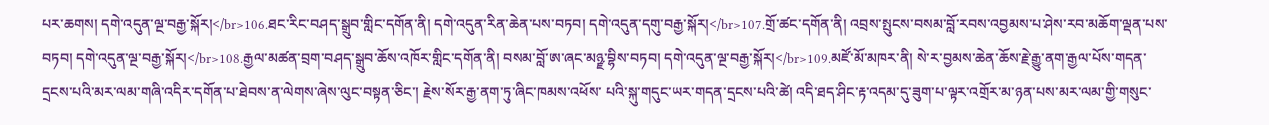པར་ཆགས། དགེ་འདུན་ལྔ་བརྒྱ་སྐོར།</br>106.ཐང་རིང་བཤད་སྒྲུབ་གླིང་དགོན་ནི། དགེ་འདུན་རིན་ཆེན་པས་བཏབ། དགེ་འདུན་དགུ་བརྒྱ་སྐོར།</br>107.གྲོ་ཚང་དགོན་ནི། འབྲས་སྤུངས་བསམ་བློ་རབས་འབྱམས་པ་ཤེས་རབ་མཆོག་ལྡན་པས་བཏབ། དགེ་འདུན་ལྔ་བརྒྱ་སྐོར།</br>108.རྒྱལ་མཚན་བྲག་བཤད་སྒྲུབ་ཆོས་འཁོར་གླིང་དགོན་ནི། བསམ་བློ་ཨ་ཞང་མཉྫ་བྷིས་བཏབ། དགེ་འདུན་ལྔ་བརྒྱ་སྐོར།</br>109.མཛོ་མོ་མཁར་ནི། སེ་ར་བྱམས་ཆེན་ཆོས་རྗེ་རྒྱུ་ནག་རྒྱལ་པོས་གདན་དྲངས་པའི་མར་ལམ་གཞི་འདིར་དགོན་པ་ཐེབས་ན་ལེགས་ཞེས་ལུང་བསྟན་ཅིང་། རྗེས་སོར་རྒྱ་ནག་ཏུ་ཞིང་ཁམས་འཕོས་ པའི་སྐུ་གདུང་ཡར་གདན་དྲངས་པའི་ཚེ། འདི་ཐད་ཤིང་རྟ་འདམ་དུ་ཟུག་པ་ལྟར་འགྲོར་མ་ཉན་པས་མར་ལམ་གྱི་གསུང་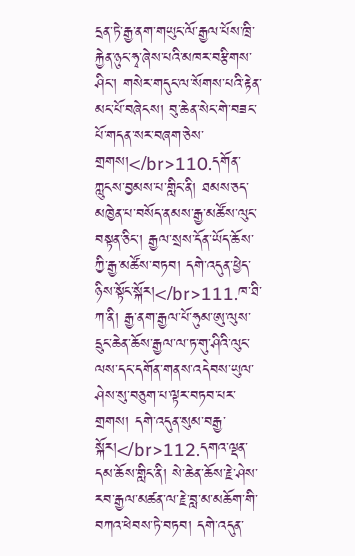དྲན་ཏེ་རྒྱ་ནག་གཡུང་ལོ་རྒྱལ་པོས་ཁྲི་རྐྱེན་ཉུང་ཧྭ་ཞེས་པའི་མཁར་བརྩིགས་ཤིང་། གསེར་གདུང་ལ་སོགས་པའི་རྟེན་མང་པོ་བཞེངས། བུ་ཆེན་སེང་གེ་བཟང་པོ་གདན་སར་བཞག་ཅེས་གྲགས།</br>110.དགོན་ཀླུངས་བྱམས་པ་གླིང་ནི། ཐམས་ཅད་མཁྱེན་པ་བསོད་ནམས་རྒྱ་མཚོས་ལུང་བསྟན་ཅིང་། རྒྱལ་སྲས་དོན་ཡོད་ཆོས་ཀྱི་རྒྱ་མཚོས་བཏབ། དགེ་འདུན་ཕྱེད་ཉིས་སྟོང་སྐོར།</br>111.ཁ་ཐི་ཀ་ནི། རྒྱ་ནག་རྒྱལ་པོ་ཧུམ་ཨུ་ལུས་དྲུང་ཆེན་ཆོས་རྒྱལ་ལ་ཏ་གུ་ཤིའི་ལུང་ལས་དང་དགོན་གནས་འདེབས་ཡུལ་ཤེས་སུ་བཅུག་པ་ལྟར་བཏབ་པར་གྲགས། དགེ་འདུན་སུམ་བརྒྱ་སྐོར།</br>112.དགའ་ལྡན་དམ་ཆོས་གླིང་ནི། སེ་ཆེན་ཆོས་རྗེ་ཤེས་རབ་རྒྱལ་མཚན་ལ་རྗེ་བླ་མ་མཆོག་གི་བཀའ་ཕེབས་ཏེ་བཏབ། དགེ་འདུན་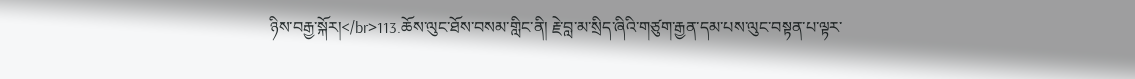ཉིས་བརྒྱ་སྐོར།</br>113.ཆོས་ལུང་ཐོས་བསམ་གླིང་ནི། རྗེ་བླ་མ་སྲིད་ཞིའི་གཙུག་རྒྱན་དམ་པས་ལུང་བསྟན་པ་ལྟར་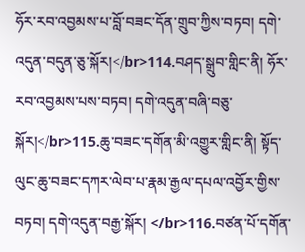ཧོར་རབ་འབྱམས་པ་བློ་བཟང་དོན་གྲུབ་ཀྱིས་བཏབ། དགེ་འདུན་བདུན་ཅུ་སྐོར།</br>114.བཤད་སྒྲུབ་གླིང་ནི། ཧོར་རབ་འབྱམས་པས་བཏབ། དགེ་འདུན་བཞི་བཅུ་སྐོར།</br>115.ཆུ་བཟང་དགོན་མི་འགྱུར་གླིང་ནི། སྟོད་ལུང་ཆུ་བཟང་དཀར་ལེབ་པ་རྣམ་རྒྱལ་དཔལ་འབྱོར་གྱིས་བཏབ། དགེ་འདུན་བརྒྱ་སྐོར། </br>116.བཙན་པོ་དགོན་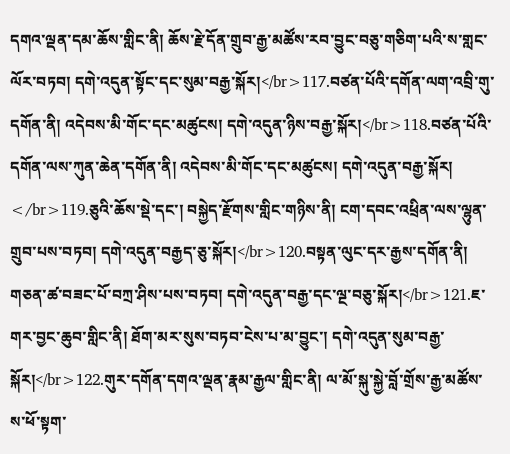དགའ་ལྡན་དམ་ཆོས་གླིང་ནི། ཆོས་རྗེ་དོན་གྲུབ་རྒྱ་མཚོས་རབ་བྱུང་བཅུ་གཅིག་པའི་ས་གླང་ལོར་བཏབ། དགེ་འདུན་སྟོང་དང་སུམ་བརྒྱ་སྐོར།</br>117.བཙན་པོའི་དགོན་ལག་འབྲི་གུ་དགོན་ནི། འདེབས་མི་གོང་དང་མཚུངས། དགེ་འདུན་ཉིས་བརྒྱ་སྐོར།</br>118.བཙན་པོའི་དགོན་ལས་ཀུན་ཆེན་དགོན་ནི། འདེབས་མི་གོང་དང་མཚུངས། དགེ་འདུན་བརྒྱ་སྐོར། </br>119.ཅུའི་ཆོས་སྡེ་དང་། བསྐྱེད་རྫོགས་གླིང་གཉིས་ནི། ངག་དབང་འཕྲིན་ལས་ལྷུན་གྲུབ་པས་བཏབ། དགེ་འདུན་བརྒྱད་ཅུ་སྐོར།</br>120.བསྟན་ལུང་དར་རྒྱས་དགོན་ནི། གཅན་ཚ་བཟང་པོ་བཀྲ་ཤིས་པས་བཏབ། དགེ་འདུན་བརྒྱ་དང་ལྔ་བཅུ་སྐོར།</br>121.ཇ་གར་བྱང་ཆུབ་གླིང་ནི། ཐོག་མར་སུས་བཏབ་ངེས་པ་མ་བྱུང་། དགེ་འདུན་སུམ་བརྒྱ་སྐོར།</br>122.གུར་དགོན་དགའ་ལྡན་རྣམ་རྒྱལ་གླིང་ནི། ལ་མོ་སྐུ་སྐྱེ་བློ་གྲོས་རྒྱ་མཚོས་ས་ཕོ་སྟག་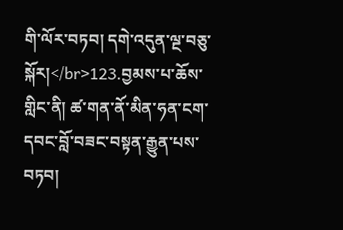གི་ལོར་བཏབ། དགེ་འདུན་ལྔ་བཅུ་སྐོར།</br>123.བྱམས་པ་ཆོས་གླིང་ནི། ཚ་གན་ནོ་མིན་ཧན་ངག་དབང་བློ་བཟང་བསྟན་རྒྱུན་པས་བཏབ།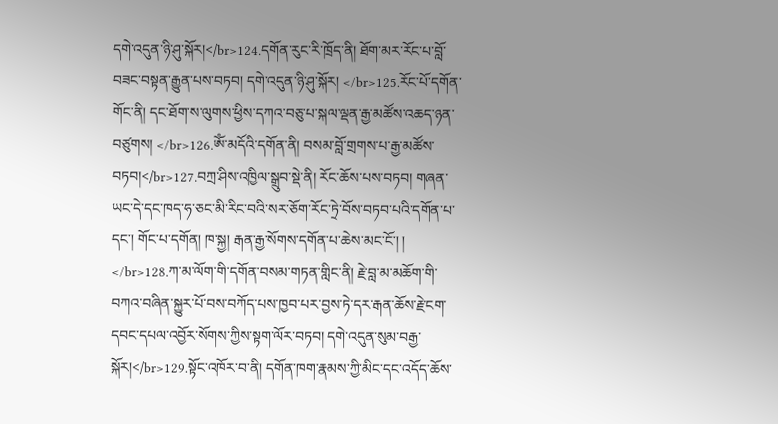དགེ་འདུན་ཉི་ཤུ་སྐོར།</br>124.དགོན་རུང་རི་ཁྲོད་ནི། ཐོག་མར་རོང་པ་བློ་བཟང་བསྟན་རྒྱུན་པས་བཏབ། དགེ་འདུན་ཉི་ཤུ་སྐོར། </br>125.རོང་པོ་དགོན་གོང་ནི། དང་ཐོག་ས་ལུགས་ཕྱིས་དཀའ་བཅུ་པ་སྐལ་ལྡན་རྒྱ་མཚོས་འཆད་ཉན་བཙུགས། </br>126.ༀ་མདོའི་དགོན་ནི། བསམ་བློ་གྲགས་པ་རྒྱ་མཚོས་བཏབ།</br>127.བཀྲ་ཤིས་འཁྱིལ་སྒྲུབ་སྡེ་ནི། རོང་ཆོས་པས་བཏབ། གཞན་ཡང་དེ་དང་ཁད་ཧ་ཅང་མི་རིང་བའི་སར་ཅོག་རོང་ཏྲེ་བོས་བཏབ་པའི་དགོན་པ་དང་། གོང་པ་དགོན། ཁ་སྐྱ། རྒན་རྒྱ་སོགས་དགོན་པ་ཆེས་མང་ངོ་། ། </br>128.ཀ་མ་ལོག་གི་དགོན་བསམ་གཏན་གླིང་ནི། རྗེ་བླ་མ་མཆོག་གི་བཀའ་བཞིན་སྐྱུར་པོ་བས་བཀོད་པས་ཁྱབ་པར་བྱས་ཏེ་དར་རྒན་ཆོས་རྗེ་ངག་དབང་དཔལ་འབྱོར་སོགས་ཀྱིས་སྟག་ལོར་བཏབ། དགེ་འདུན་སུམ་བརྒྱ་སྐོར།</br>129.སྟོང་འཁོར་བ་ནི། དགོན་ཁག་རྣམས་ཀྱི་མིང་དང་འདོད་ཆོས་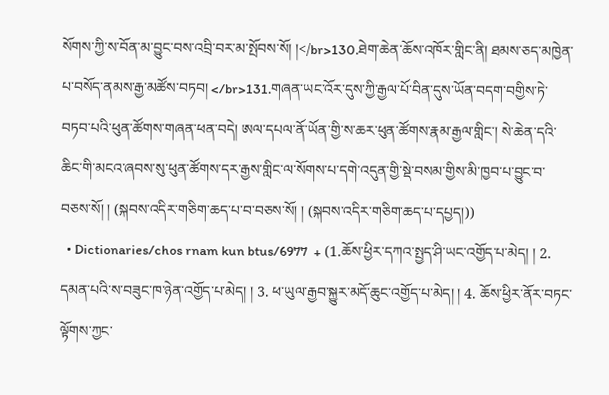སོགས་ཀྱི་ས་བོན་མ་བྱུང་བས་འབྲི་བར་མ་སྤོབས་སོ། །</br>130.ཐེག་ཆེན་ཆོས་འཁོར་གླིང་ནི། ཐམས་ཅད་མཁྱེན་པ་བསོད་ནམས་རྒྱ་མཚོས་བཏབ། </br>131.གཞན་ཡང་འོར་དུས་ཀྱི་རྒྱལ་པོ་བིན་དུས་ཡོན་བདག་བགྱིས་ཏེ་བཏབ་པའི་ཕུན་ཚོགས་གཞན་ཕན་བདེ། ཨལ་དཔལ་ནོ་ཡོན་གྱི་ས་ཆར་ཕུན་ཚོགས་རྣམ་རྒྱལ་གླིང་། སེ་ཆེན་དའི་ཆིང་གི་མངའ་ཞབས་སུ་ཕུན་ཚོགས་དར་རྒྱས་གླིང་ལ་སོགས་པ་དགེ་འདུན་གྱི་སྡེ་བསམ་གྱིས་མི་ཁྱབ་པ་བྱུང་བ་བཅས་སོ། ། (སྐབས་འདིར་གཅིག་ཆད་པ་བ་བཅས་སོ། ། (སྐབས་འདིར་གཅིག་ཆད་པ་དཔྱད།))
  • Dictionaries/chos rnam kun btus/6977  + (1.ཆོས་ཕྱིར་དཀའ་སྤྱད་ཤི་ཡང་འགྱོད་པ་མེད། ། 2. དམན་པའི་ས་བཟུང་ཁ་ཉེན་འགྱོད་པ་མེད། ། 3. ཕ་ཡུལ་རྒྱབ་སྐྱུར་མདོ་ཆུང་འགྱོད་པ་མེད། ། 4. ཆོས་ཕྱིར་ནོར་བཏང་ལྟོགས་ཀྱང་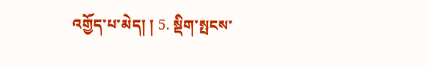འགྱོད་པ་མེད། ། 5. སྡིག་སྤངས་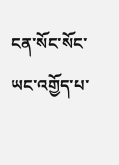ངན་སོང་སོང་ཡང་འགྱོད་པ་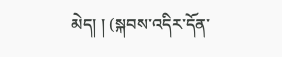མེད། ། (སྐབས་འདིར་དོན་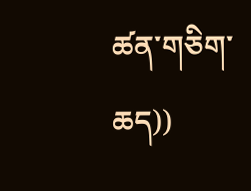ཚན་གཅིག་ཆད))